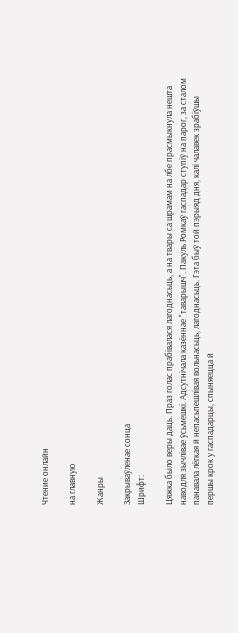Чтение онлайн

на главную

Жанры

Закрываўленае сонца
Шрифт:

Цяжка было веры даць. Праз голас прабiвалася лагоднасьць, а на твары са шрамам на лбе прасмыкнула нешта наводля зычлiвае ўсьмешкi. Адсутнiчала казённае "таварышч". Пакуль Ромкаў гаспадар ступiў на парог, за сталом панавала лёгкая й непасьпешлiвая вольнасьць, лагоднасьць. Гэта быў той пэрыяд дня, калi чалавек зрабiўшы першы крок у гаспадарцы, спыняецца й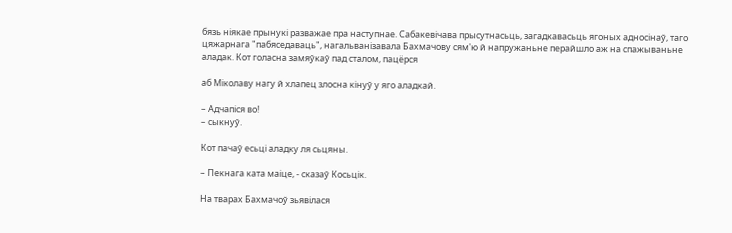бязь нiякае прынукi разважае пра наступнае. Сабакевiчава прысутнасьць, загадкавасьць ягоных адносiнаў, таго цяжарнага "пабяседаваць", нагальванiзавала Бахмачову сям'ю й напружаньне перайшло аж на спажываньне аладак. Кот голасна замяўкаў пад сталом, пацёрся

аб Мiколаву нагу й хлапец злосна кiнуў у яго аладкай.

– Адчапiся во!
– сыкнуў.

Кот пачаў есьцi аладку ля сьцяны.

– Пекнага ката маiце, - сказаў Косьцiк.

На тварах Бахмачоў зьявiлася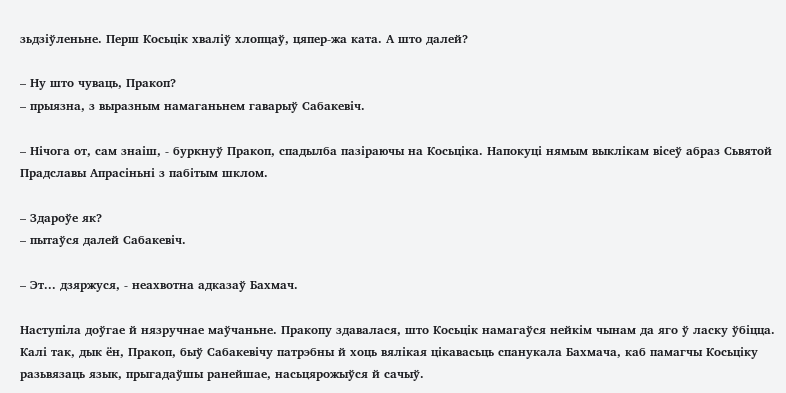зьдзiўленьне. Перш Косьцiк хвалiў хлопцаў, цяпер-жа ката. А што далей?

– Ну што чуваць, Пракоп?
– прыязна, з выразным намаганьнем гаварыў Сабакевiч.

– Нiчога от, сам знаiш, - буркнуў Пракоп, спадылба пазiраючы на Косьцiка. Напокуцi нямым выклiкам вiсеў абраз Сьвятой Прадславы Апрасiньнi з пабiтым шклом.

– Здароўе як?
– пытаўся далей Сабакевiч.

– Эт... дзяржуся, - неахвотна адказаў Бахмач.

Наступiла доўгае й нязручнае маўчаньне. Пракопу здавалася, што Косьцiк намагаўся нейкiм чынам да яго ў ласку ўбiцца. Калi так, дык ён, Пракоп, быў Сабакевiчу патрэбны й хоць вялiкая цiкавасьць спанукала Бахмача, каб памагчы Косьцiку разьвязаць язык, прыгадаўшы ранейшае, насьцярожыўся й сачыў.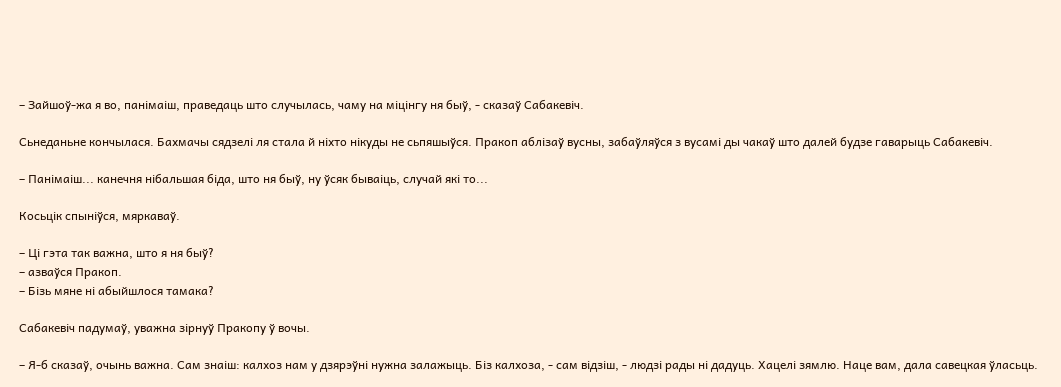– Зайшоў-жа я во, панiмаiш, праведаць што случылась, чаму на мiцiнгу ня быў, - сказаў Сабакевiч.

Сьнеданьне кончылася. Бахмачы сядзелi ля стала й нiхто нiкуды не сьпяшыўся. Пракоп аблiзаў вусны, забаўляўся з вусамi ды чакаў што далей будзе гаварыць Сабакевiч.

– Панiмаiш... канечня нiбальшая бiда, што ня быў, ну ўсяк бываiць, случай якi то...

Косьцiк спынiўся, мяркаваў.

– Цi гэта так важна, што я ня быў?
– азваўся Пракоп.
– Бiзь мяне нi абыйшлося тамака?

Сабакевiч падумаў, уважна зiрнуў Пракопу ў вочы.

– Я-б сказаў, очынь важна. Сам знаiш: калхоз нам у дзярэўнi нужна залажыць. Бiз калхоза, - сам вiдзiш, - людзi рады нi дадуць. Хацелi зямлю. Наце вам, дала савецкая ўласьць.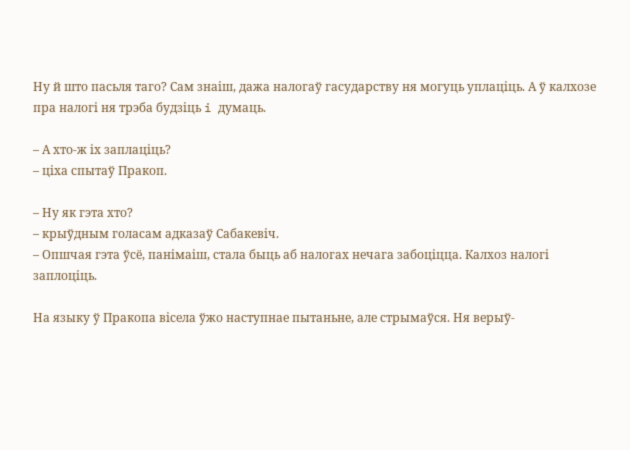Ну й што пасьля таго? Сам знаiш, дажа налогаў гасударству ня могуць уплацiць. А ў калхозе пра налогi ня трэба будзiць i думаць.

– А хто-ж iх заплацiць?
– цiха спытаў Пракоп.

– Ну як гэта хто?
– крыўдным голасам адказаў Сабакевiч.
– Опшчая гэта ўсё, панiмаiш, стала быць аб налогах нечага забоцiцца. Калхоз налогi заплоцiць.

На языку ў Пракопа вiсела ўжо наступнае пытаньне, але стрымаўся. Ня верыў-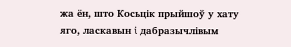жа ён, што Косьцiк прыйшоў у хату яго, ласкавын i дабразычлiвым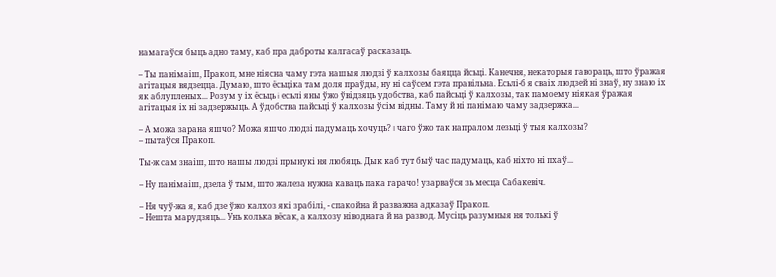намагаўся быць адно таму, каб пра даброты калгасаў расказаць.

– Ты панiмаiш, Пракоп, мне нiясна чаму гэта нашыя людзi ў калхозы баяцца йсьцi. Канечня, некаторыя гавораць, што ўражая агiтацыя вядзецца. Думаю, што ёсьцiка там доля праўды, ну нi саўсем гэта правiльна. Есьлi-б я сваiх людзей нi знаў, ну знаю iх як аблупленых... Розум у iх ёсьць i есьлi яны ўжо ўвiдзяць удобства, каб пайсьцi ў калхозы, так памоему нiякая ўражая агiтацыя iх нi задзержыць. А ўдобства пайсьцi ў калхозы ўсiм вiдны. Таму й нi панiмаю чаму задзержка...

– А можа зарана яшчо? Можа яшчо людзi падумаць хочуць? I чаго ўжо так напралом лезьцi ў тыя калхозы?
– пытаўся Пракоп.

Ты-ж сам знаiш, што нашы людзi прынукi ня любяць. Дык каб тут быў час падумаць, каб нiхто нi пхаў...

– Ну панiмаiш, дзела ў тым, што жалеза нужна каваць пака гарачо! узарваўся зь месца Сабакевiч.

– Ня чуў-жа я, каб дзе ўжо калхоз якi зрабiлi, - спакойна й разважна адказаў Пракоп.
– Нешта марудзяць... Унь колька вёсак, а калхозу нiводнага й на развод. Мусiць разумныя ня толькi ў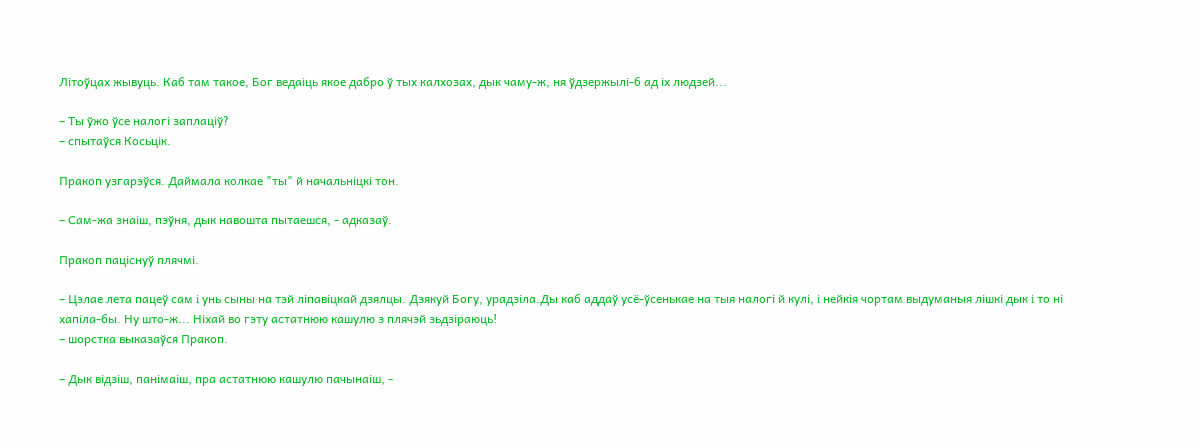Лiтоўцах жывуць. Каб там такое, Бог ведаiць якое дабро ў тых калхозах, дык чаму-ж, ня ўдзержылi-б ад iх людзей...

– Ты ўжо ўсе налогi заплацiў?
– спытаўся Косьцiк.

Пракоп узгарэўся. Даймала колкае "ты" й начальнiцкi тон.

– Сам-жа знаiш, пэўня, дык навошта пытаешся, - адказаў.

Пракоп пацiснуў плячмi.

– Цэлае лета пацеў сам i унь сыны на тэй лiпавiцкай дзялцы. Дзякуй Богу, урадзiла.Ды каб аддаў усё-ўсенькае на тыя налогi й кулi, i нейкiя чортам выдуманыя лiшкi дык i то нi хапiла-бы. Ну што-ж... Нiхай во гэту астатнюю кашулю з плячэй зьдзiраюць!
– шорстка выказаўся Пракоп.

– Дык вiдзiш, панiмаiш, пра астатнюю кашулю пачынаiш, -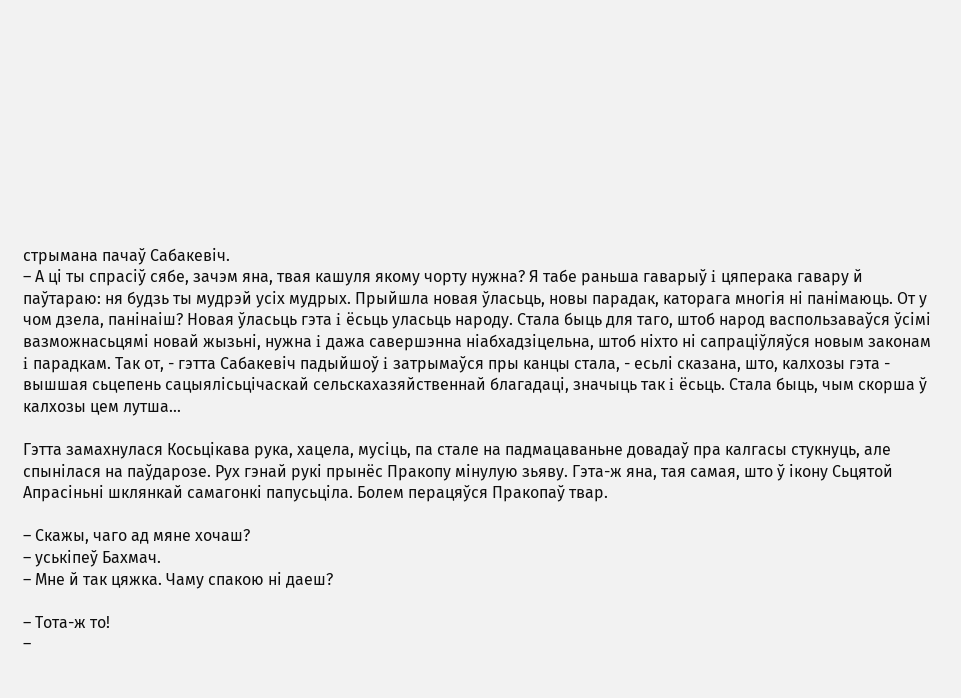стрымана пачаў Сабакевiч.
– А цi ты спрасiў сябе, зачэм яна, твая кашуля якому чорту нужна? Я табе раньша гаварыў i цяперака гавару й паўтараю: ня будзь ты мудрэй усiх мудрых. Прыйшла новая ўласьць, новы парадак, каторага многiя нi панiмаюць. От у чом дзела, панiнаiш? Новая ўласьць гэта i ёсьць уласьць народу. Стала быць для таго, штоб народ васпользаваўся ўсiмi вазможнасьцямi новай жызьнi, нужна i дажа савершэнна нiабхадзiцельна, штоб нiхто нi сапрацiўляўся новым законам i парадкам. Так от, - гэтта Сабакевiч падыйшоў i затрымаўся пры канцы стала, - есьлi сказана, што, калхозы гэта - вышшая сьцепень сацыялiсьцiчаскай сельскахазяйственнай благадацi, значыць так i ёсьць. Стала быць, чым скорша ў калхозы цем лутша...

Гэтта замахнулася Косьцiкава рука, хацела, мусiць, па стале на падмацаваньне довадаў пра калгасы стукнуць, але спынiлася на паўдарозе. Рух гэнай рукi прынёс Пракопу мiнулую зьяву. Гэта-ж яна, тая самая, што ў iкону Сьцятой Апрасiньнi шклянкай самагонкi папусьцiла. Болем перацяўся Пракопаў твар.

– Скажы, чаго ад мяне хочаш?
– уськiпеў Бахмач.
– Мне й так цяжка. Чаму спакою нi даеш?

– Тота-ж то!
–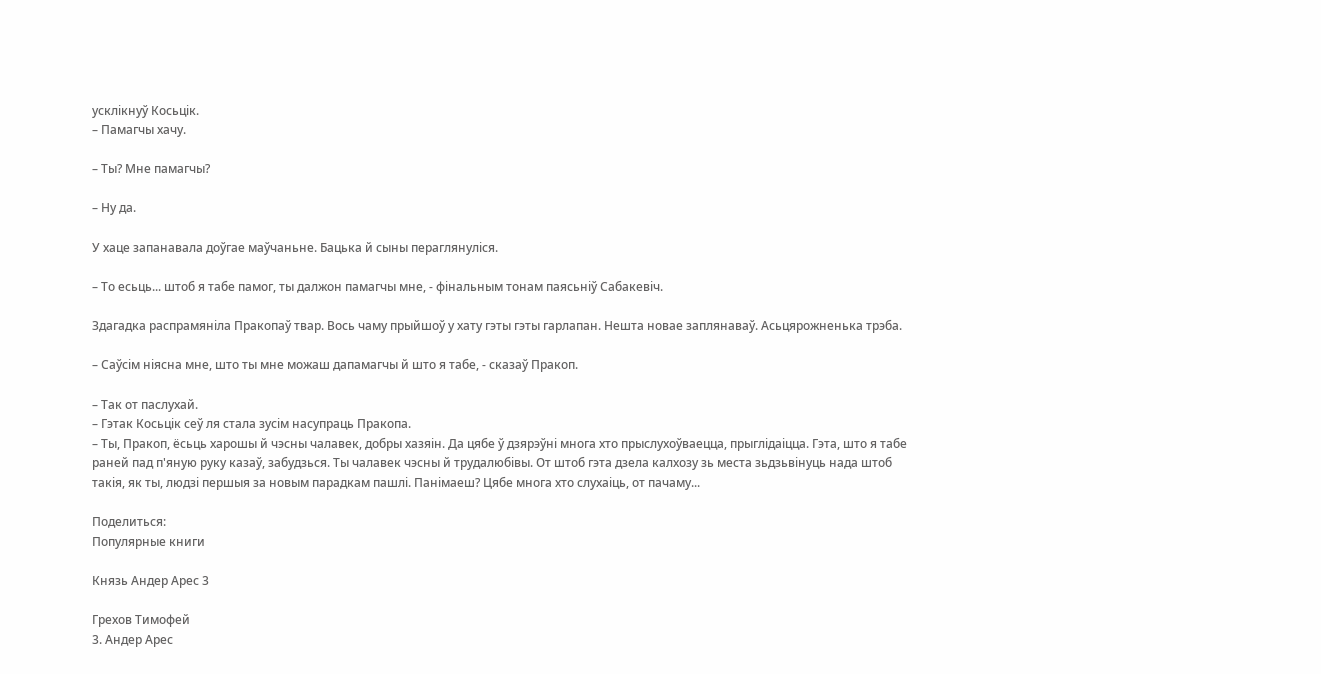усклiкнуў Косьцiк.
– Памагчы хачу.

– Ты? Мне памагчы?

– Ну да.

У хаце запанавала доўгае маўчаньне. Бацька й сыны пераглянулiся.

– То есьць... штоб я табе памог, ты далжон памагчы мне, - фiнальным тонам паясьнiў Сабакевiч.

Здагадка распрамянiла Пракопаў твар. Вось чаму прыйшоў у хату гэты гэты гарлапан. Нешта новае заплянаваў. Асьцярожненька трэба.

– Саўсiм нiясна мне, што ты мне можаш дапамагчы й што я табе, - сказаў Пракоп.

– Так от паслухай.
– Гэтак Косьцiк сеў ля стала зусiм насупраць Пракопа.
– Ты, Пракоп, ёсьць харошы й чэсны чалавек, добры хазяiн. Да цябе ў дзярэўнi многа хто прыслухоўваецца, прыглiдаiцца. Гэта, што я табе раней пад п'яную руку казаў, забудзься. Ты чалавек чэсны й трудалюбiвы. От штоб гэта дзела калхозу зь места зьдзьвiнуць нада штоб такiя, як ты, людзi першыя за новым парадкам пашлi. Панiмаеш? Цябе многа хто слухаiць, от пачаму...

Поделиться:
Популярные книги

Князь Андер Арес 3

Грехов Тимофей
3. Андер Арес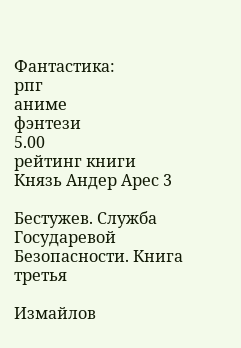Фантастика:
рпг
аниме
фэнтези
5.00
рейтинг книги
Князь Андер Арес 3

Бестужев. Служба Государевой Безопасности. Книга третья

Измайлов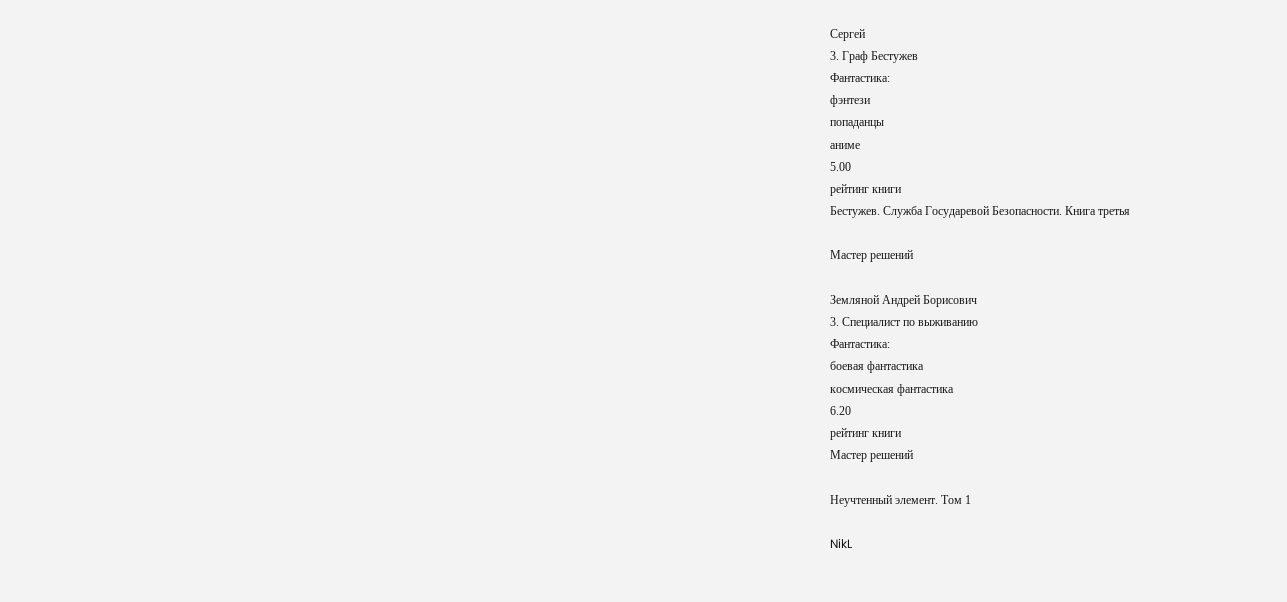Сергей
3. Граф Бестужев
Фантастика:
фэнтези
попаданцы
аниме
5.00
рейтинг книги
Бестужев. Служба Государевой Безопасности. Книга третья

Мастер решений

Земляной Андрей Борисович
3. Специалист по выживанию
Фантастика:
боевая фантастика
космическая фантастика
6.20
рейтинг книги
Мастер решений

Неучтенный элемент. Том 1

NikL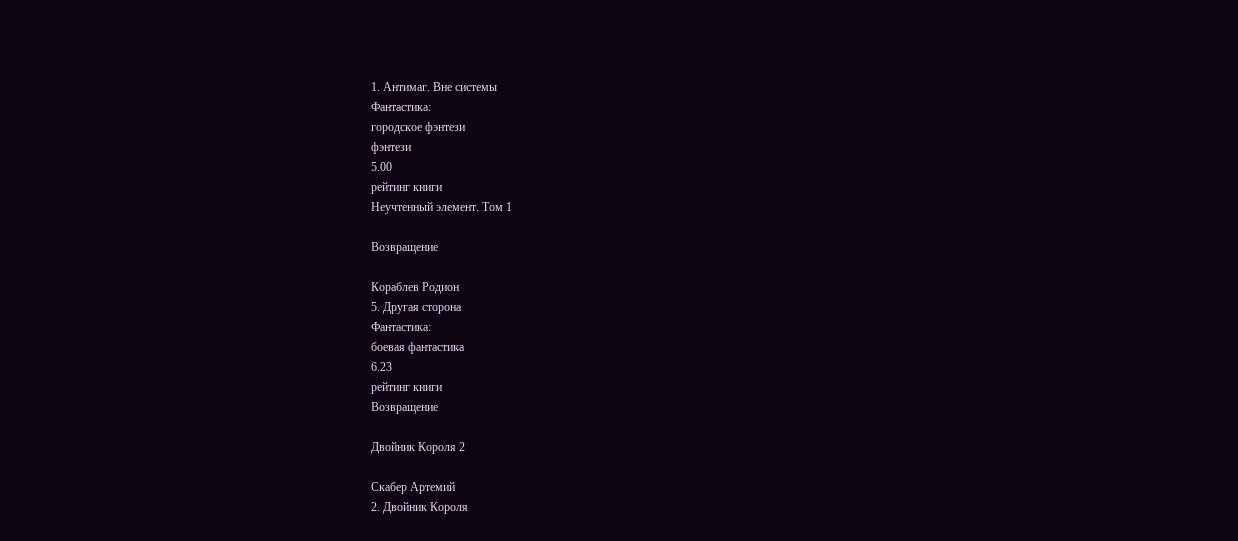1. Антимаг. Вне системы
Фантастика:
городское фэнтези
фэнтези
5.00
рейтинг книги
Неучтенный элемент. Том 1

Возвращение

Кораблев Родион
5. Другая сторона
Фантастика:
боевая фантастика
6.23
рейтинг книги
Возвращение

Двойник Короля 2

Скабер Артемий
2. Двойник Короля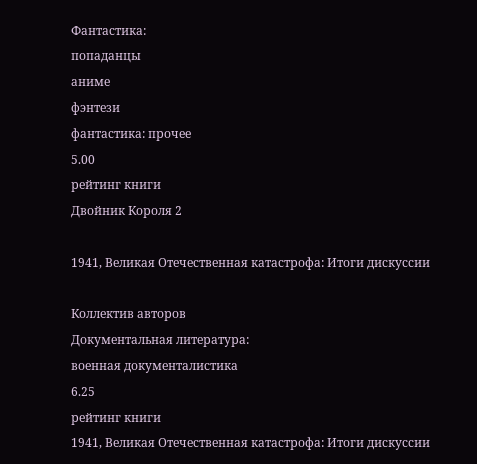Фантастика:
попаданцы
аниме
фэнтези
фантастика: прочее
5.00
рейтинг книги
Двойник Короля 2

1941, Великая Отечественная катастрофа: Итоги дискуссии

Коллектив авторов
Документальная литература:
военная документалистика
6.25
рейтинг книги
1941, Великая Отечественная катастрофа: Итоги дискуссии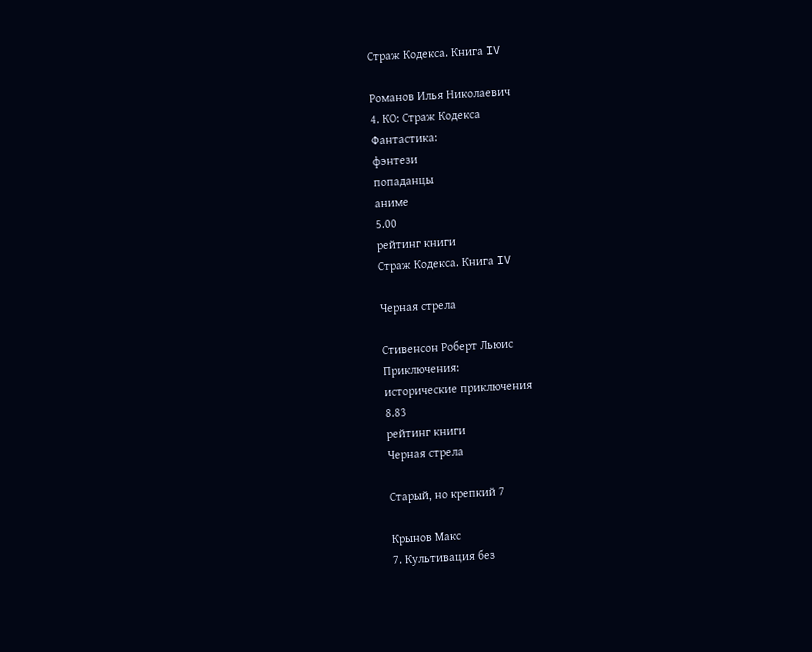Страж Кодекса. Книга IV

Романов Илья Николаевич
4. КО: Страж Кодекса
Фантастика:
фэнтези
попаданцы
аниме
5.00
рейтинг книги
Страж Кодекса. Книга IV

Черная стрела

Стивенсон Роберт Льюис
Приключения:
исторические приключения
8.83
рейтинг книги
Черная стрела

Старый, но крепкий 7

Крынов Макс
7. Культивация без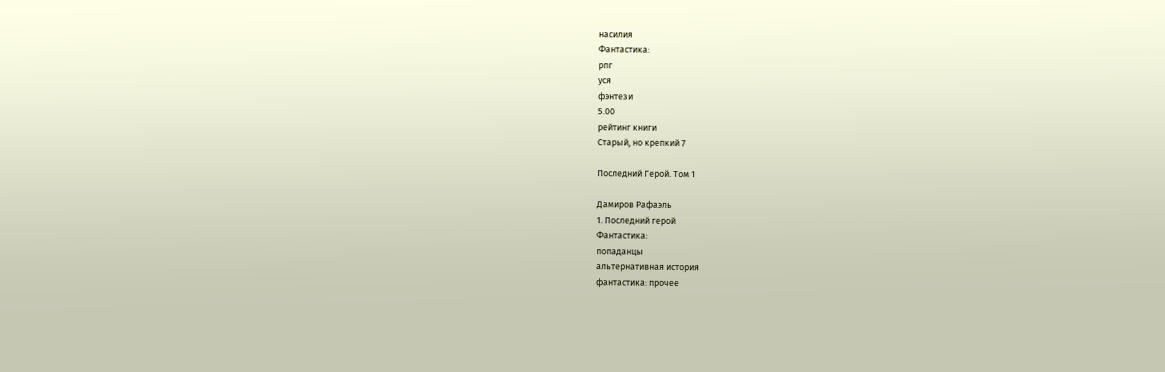насилия
Фантастика:
рпг
уся
фэнтези
5.00
рейтинг книги
Старый, но крепкий 7

Последний Герой. Том 1

Дамиров Рафаэль
1. Последний герой
Фантастика:
попаданцы
альтернативная история
фантастика: прочее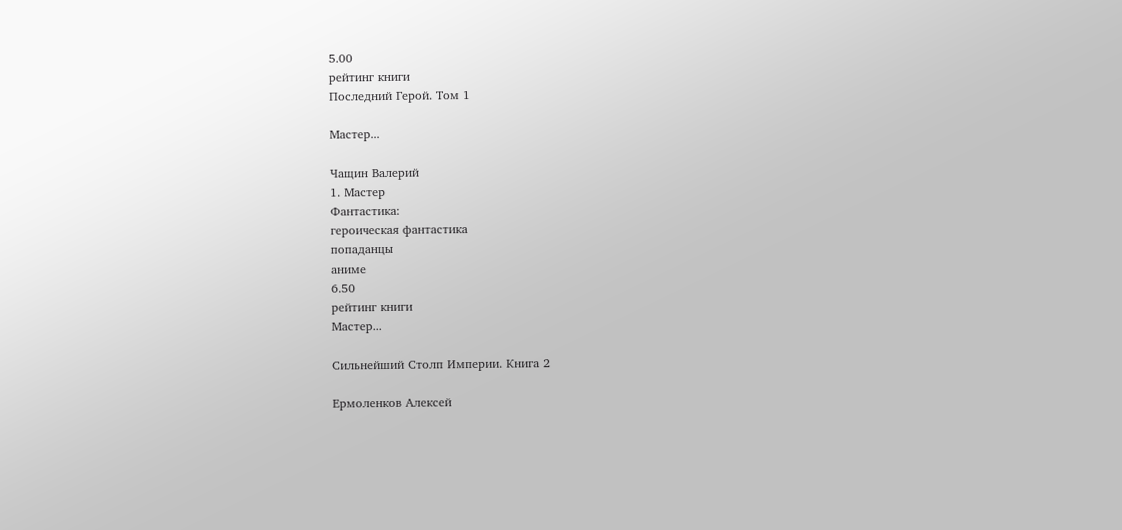5.00
рейтинг книги
Последний Герой. Том 1

Мастер...

Чащин Валерий
1. Мастер
Фантастика:
героическая фантастика
попаданцы
аниме
6.50
рейтинг книги
Мастер...

Сильнейший Столп Империи. Книга 2

Ермоленков Алексей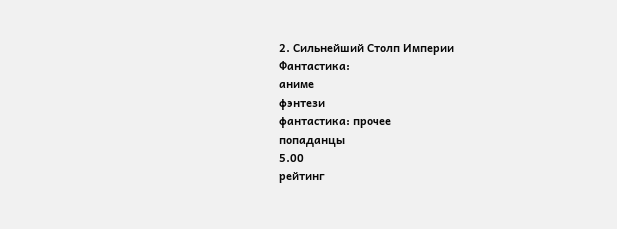2. Сильнейший Столп Империи
Фантастика:
аниме
фэнтези
фантастика: прочее
попаданцы
5.00
рейтинг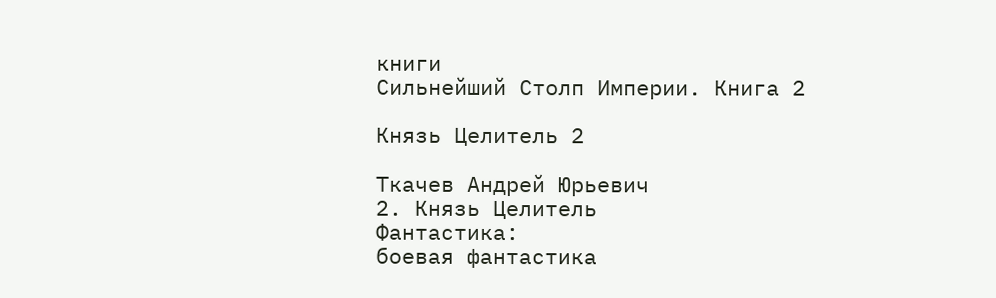книги
Сильнейший Столп Империи. Книга 2

Князь Целитель 2

Ткачев Андрей Юрьевич
2. Князь Целитель
Фантастика:
боевая фантастика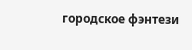городское фэнтези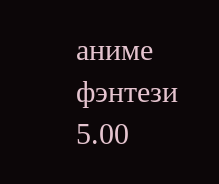аниме
фэнтези
5.00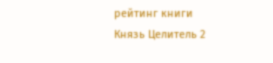рейтинг книги
Князь Целитель 2